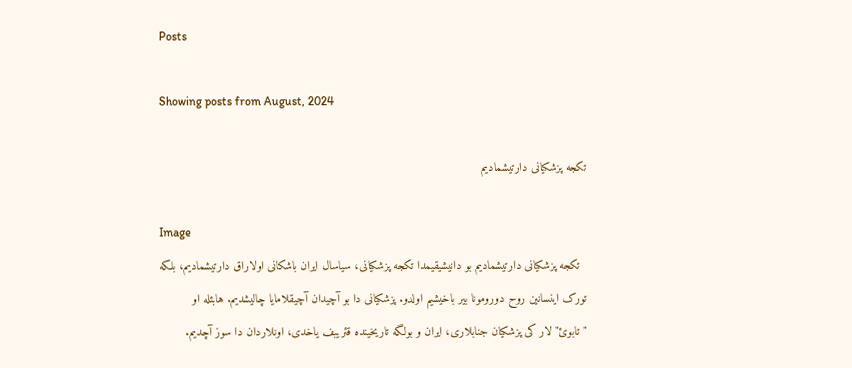Posts

Showing posts from August, 2024

تکجه پزشکیانی دارتیشمادیم

Image
  تکجه پزشکیانی دارتیشمادیم بو دانیشیقیمدا تکجه پزشکیانی، سیاسال ایران باشکانی اولاراق دارتیشمادیم، بلکه تورک اینسانین روح دورومونا بیر باخیشیم اولدو. پزشکیانی دا بو آچیدان آچیقلامایا چالیشدیم. هابئله او "تابوئ"لار کی پزشکیان جنابلاری، ایران و بولگه تاریخینده قئریبف یاخدی، اونلاردان دا سوز آچدیم.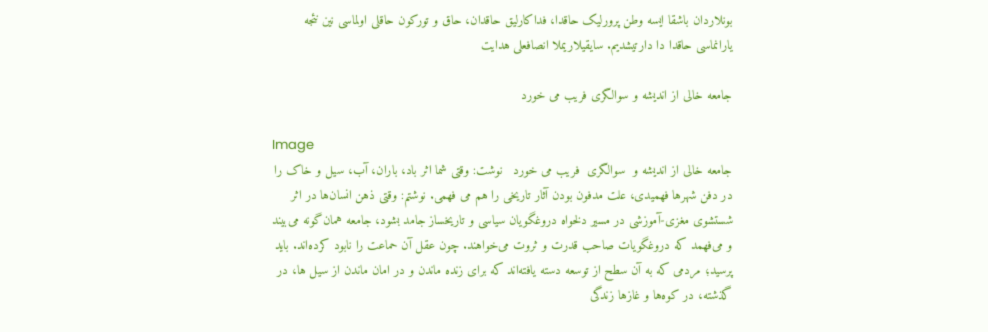بونلاردان باشقا ایسه وطن پرورلیک حاقدا، فداکارلیق حاقدان، حاق و تورکون حاقلی اولماسی نین نئجه یارانماسی حاقدا دا دارتیشدیم. سایقیلاریملا انصافعلی هدایت

جامعه خالی از اندیشه و سوالگری فریب می خورد

Image
جامعه خالی از اندیشه و  سوالگری  فریب می خورد   نوشت: وقتی شما اثر باد، باران، آب، سیل و خاک را در دفن شهرها فهمیدی، علت مدفون بودن آثار تاریخی را هم می فهمی. نوشتم: وقتی ذهن انسان‌ها در اثر شستشوی مغزی-آموزشی در مسیر دلخواه دروغگویان سیاسی و تاریخساز جامد بشود، جامعه همان‌گونه می‌بیند و می‌فهمد که دروغگویات صاحب قدرت و ثروت می‌خواهند. چون عقل آن‌ حماعت را نابود کرده‌اند. باید پرسید؛ مردمی که به آن سطح از توسعه دسته یافته‌اند که برای زنده ماندن و در امان ماندن از سیل ها، در گذشته، در کوه‌ها و غازها زندگی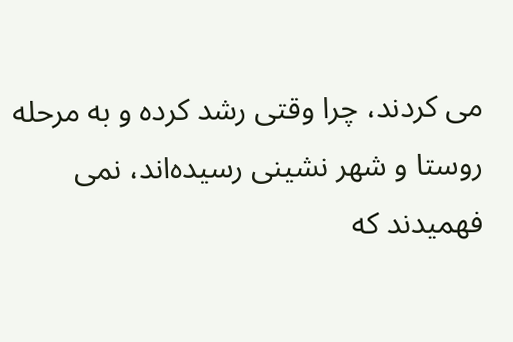می کردند، چرا وقتی رشد کرده و به مرحله روستا و شهر نشینی رسیده‌اند، نمی فهمیدند که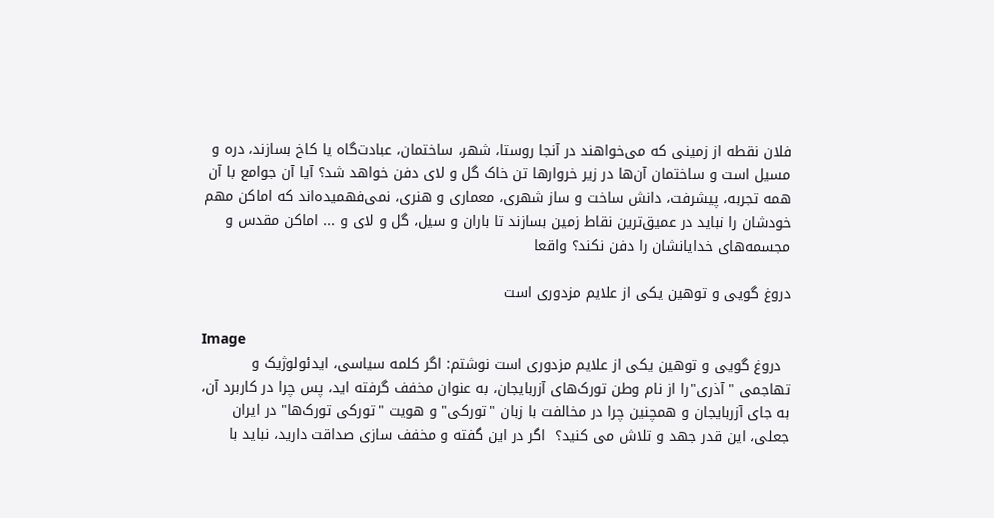فلان نقطه از زمینی که می‌خواهند در آنجا روستا، شهر، ساختمان، عبادت‌گاه یا کاخ بسازند، دره و مسیل است و ساختمان آن‌ها در زیر خروارها تن خاک گل و لای دفن خواهد شد؟ آیا آن‌ جوامع با آن همه تجربه، پیشرفت، دانش ساخت و ساز شهری، معماری و هنری، نمی‌فهمیده‌اند که اماکن مهم خودشان را نباید در عمیق‌ترین نقاط زمین بسازند تا باران و سیل، گل و لای و ... اماکن مقدس و مجسمه‌های خدایانشان را دفن نکند؟ واقعا

دروغ گویی و توهین یکی از علایم مزدوری است

Image
  دروغ گویی و توهین یکی از علایم مزدوری است نوشتم: اگر کلمه سیاسی، ایدئولوژیک و تهاجمی "آذری"را از نام وطن تورک‌های آزربایجان، به عنوان مخفف گرفته اید، پس چرا در کاربرد آن، به جای آزربایجان و همچنین چرا در مخالفت با زبان "تورکی" و هویت "تورکی تورک‌ها" در ایران جعلی، این قدر جهد و تلاش می کنید؟  اگر در این گفته و مخفف سازی صداقت دارید، نباید با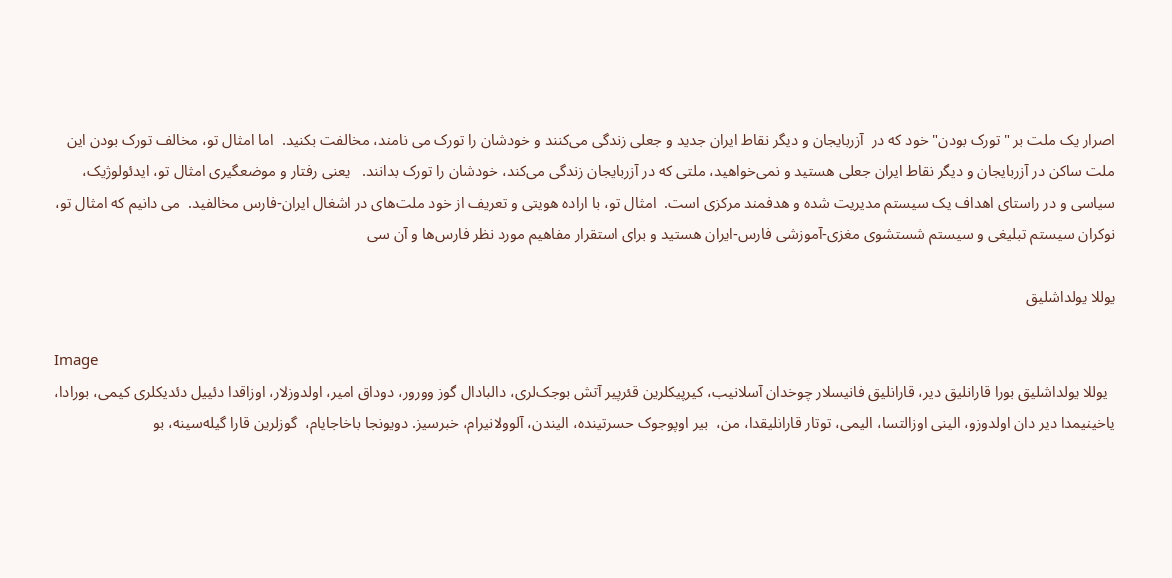اصرار یک ملت بر "تورک بودن" خود که در  آزربایجان و دیگر نقاط ایران جدید و جعلی زندگی می‌کنند و خودشان را تورک می نامند، مخالفت بکنید.  اما امثال تو، مخالف تورک بودن این ملت ساکن در آزربایجان و دیگر نقاط ایران جعلی هستید و نمی‌خواهید، ملتی که در آزربایجان زندگی می‌کند، خودشان را تورک بدانند.   یعنی رفتار و موضعگیری امثال تو، ایدئولوژیک، سیاسی و در راستای اهداف یک سیستم مدیریت شده و هدفمند مرکزی است.  امثال تو، با اراده هویتی و تعریف از خود ملت‌های در اشغال ایران-فارس مخالفید.  می دانیم که امثال تو، نوکران سیستم تبلیغی و سیستم شستشوی مغزی-آموزشی فارس‌-ایران هستید و برای استقرار مفاهیم مورد نظر فارس‌ها و آن سی

یوللا یولداشلیق

Image
  یوللا یولداشلیق بورا قارانلیق دیر، قارانلیق فانیسلار چوخدان آسلانیب، کیرپیکلرین قئرپیر آتش بوجک‌لری، دالبادال گوز وورور، دوداق امیر، اولدوزلار، اوزاقدا دئییل دئدیکلری کیمی، بورادا، یاخینیمدا دیر دان اولدوزو، الینی اوزالتسا، الیمی، توتار قارانلیقدا، من،  بیر اوپوجوک حسرتینده، الیندن، آلوولانیرام، خبرسیز. دویونجا باخاجایام،  گوزلرین قارا گیله‌سینه، بو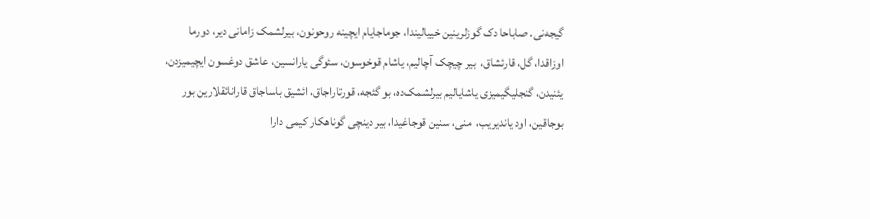گیجه‌نی. صاباحا دک گوزلرینین خییالیندا، جوماجایام ایچینه روحونون، بیرلشمک زامانی دیر، دورما اوزاقدا، گل، قارئشاق،  بیر چیچک آچالیم، یاشام قوخوسون، سئوگی یارانسین، عاشق دوغسون ایچیمیزدن، یئنیدن، گنجلیگیمیزی یاشایالیم بیرلشمک‌ده، بو گئجه، قورتاراجاق، ائشیق باساجاق قارانائقلارین بور بوجاقین، اود یاندیریب،  منی، سنین قوجاغیدا، بیر دینچی گوناهکار کیمی دارا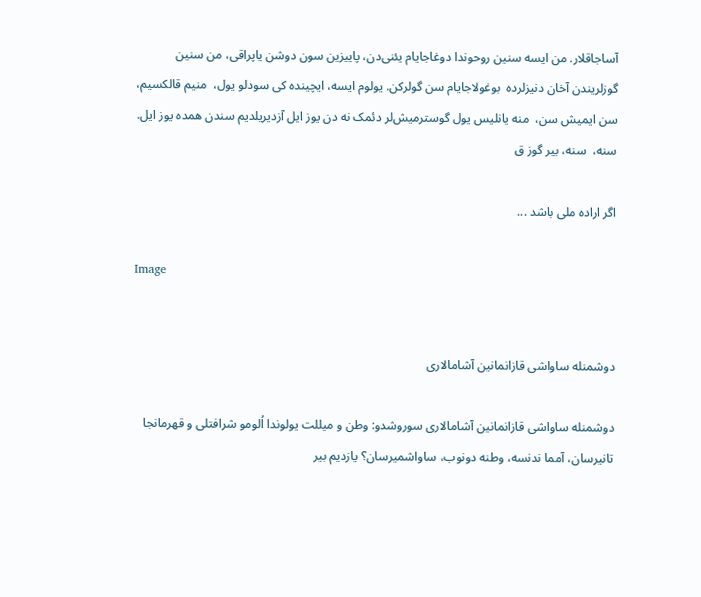آساجاقلار. من ایسه سنین روحوندا دوغاجایام یئنی‌دن، پاییزین سون دوشن یاپراقی، من سنین گوزلریندن آخان دنیزلرده  بوغولاجایام سن گولرکن. یولوم ایسه، ایچینده کی سودلو یول،  منیم قالکسیم، سن ایمیش سن،  منه یانلیس یول گوسترمیش‌لر دئمک نه دن یوز ایل آزدیریلدیم سندن همده یوز ایل. سنه،  سنه، بیر گوز ق

اگر اراده ملی باشد ...

Image


دوشمنله ساواشی قازانمانین آشامالاری

دوشمنله ساواشی قازانمانین آشامالاری سوروشدو: وطن و میللت یولوندا اُلومو شرافتلی و قهرمانجا تانیرسان، آمما ندنسه، وطنه دونوب، ساواشمیرسان؟ یازدیم بیر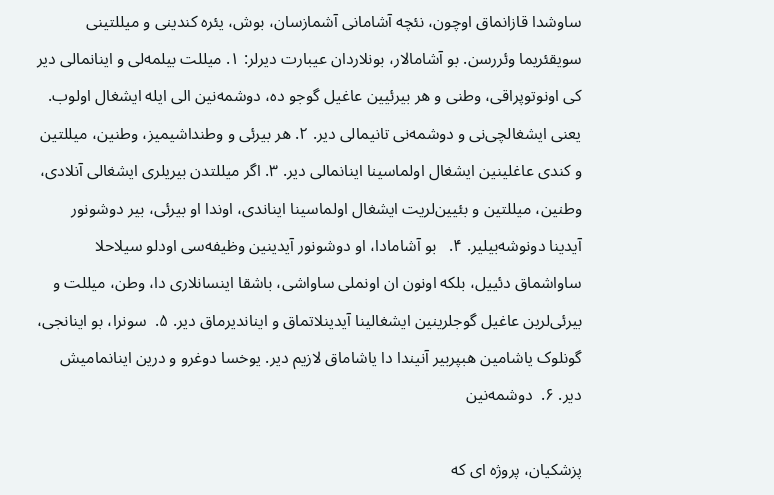ساوشدا قازانماق اوچون، نئچه آشامانی آشمازسان، بوش، یئره کندینی و میللتینی سویقئریما وئررسن. بو آشامالار، بونلاردان عیبارت دیرلر: ۱. میللت بیلمه‌لی و اینانمالی دیر کی اونوتوپراقی، وطنی و هر بیرئیین عاغیل گوجو ده، دوشمه‌نین الی ایله ایشغال اولوب. یعنی ایشغالچی‌نی و دوشمه‌نی تانیمالی دیر. ۲. هر بیرئی و وطنداشیمیز، وطنین، میللتین و کندی عاغلینین ایشغال اولماسینا اینانمالی دیر. ۳. اگر میللتدن بیریلری ایشغالی آنلادی، وطنین، میللتین و بئیین‌لریت ایشغال اولماسینا ایناندی، اوندا او بیرئی، بیر دوشونور آیدینا دونوشه‌بیلیر. ۴.   بو آشامادا، او دوشونور آیدینین وظیفه‌سی اودلو سیلاحلا ساواشماق دئییل، بلکه اونون ان اونملی ساواشی، باشقا اینسانلاری دا، وطن، میللت و بیرئی‌لرین عاغیل گوجلرینین ایشغالینا آیدینلاتماق و ایناندیرماق دیر. ۵.  سونرا، بو اینانجی، گونلوک یاشامین هبپربیر آنیندا دا یاشاماق لازیم دیر. یوخسا دوغرو و درین اینانمامیش دیر. ۶.  دوشمه‌نین

پزشکیان، پروژه ای که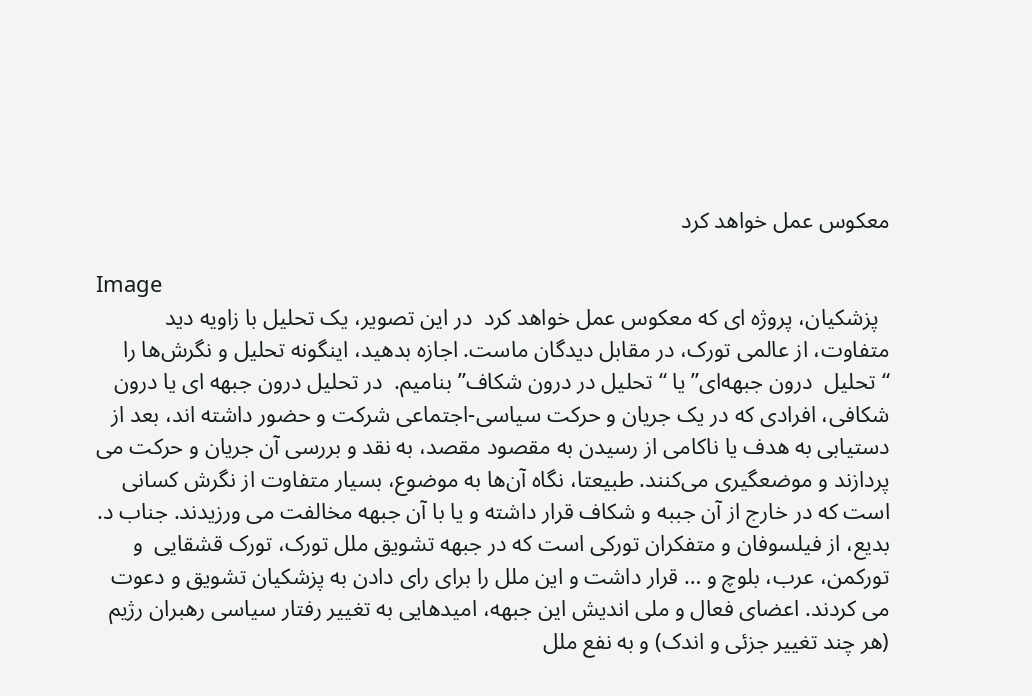معکوس عمل خواهد کرد

Image
  پزشکیان، پروژه ای که معکوس عمل خواهد کرد  در این تصویر، یک تحلیل با زاویه دید متفاوت، از عالمی تورک، در مقابل دیدگان ماست. اجازه بدهید، اینگونه تحلیل و نگرش‌ها را “تحلیل  درون جبهه‌ای” یا “تحلیل در درون شکاف” بنامیم.  در تحلیل درون جبهه ای یا درون شکافی، افرادی که در یک جریان و حرکت سیاسی-اجتماعی شرکت و حضور داشته اند، بعد از دستیابی به هدف یا ناکامی از رسیدن به مقصود مقصد، به نقد و بررسی آن جریان و حرکت می پردازند و موضعگیری می‌کنند. طبیعتا، نگاه آن‌ها به موضوع، بسیار متفاوت از نگرش کسانی است که در خارج از آن جببه و شکاف قرار داشته و یا با آن جبهه مخالفت می ورزیدند. جناب د. بدیع، از فیلسوفان و متفکران تورکی است که در جبهه‌ تشویق ملل تورک‌، تورک قشقایی  و تورکمن، عرب، بلوچ و … قرار داشت و این ملل را برای رای دادن به پزشکیان تشویق و دعوت می کردند. اعضای فعال و ملی اندیش این جبهه، امیدهایی به تغییر رفتار سیاسی رهبران رژیم (هر چند تغییر جزئی و اندک) و به نفع ملل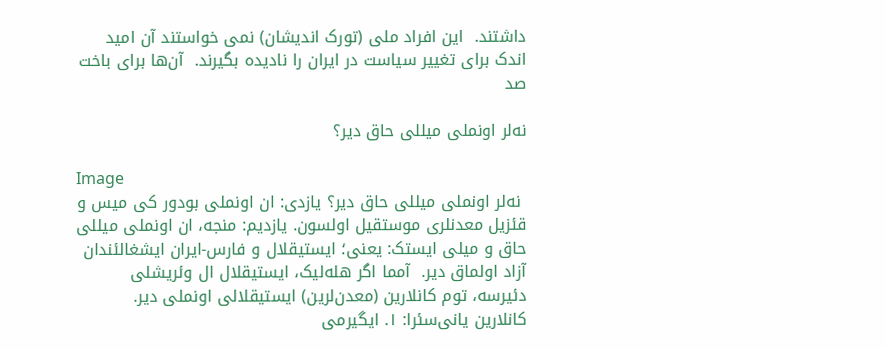داشتند.  این افراد ملی (تورک اندیشان) نمی خواستند آن امید اندک برای تغییر سیاست در ایران را نادیده بگیرند.  آن‌ها برای باخت صد

نه‌لر اونملی میللی حاق دیر؟

Image
 نه‌لر اونملی میللی حاق دیر؟ یازدی: ان اونملی بودور کی میس و قئزیل معدنلری موستقیل اولسون. یازدیم: منجه، ان اونملی میللی حاق و میلی ایستک: یعنی؛ ایستیقلال و فارس-ایران ایشغالئندان آزاد اولماق دیر.  آمما اگر هله‌لیک، ایستیقلال ال وئریشلی دئیرسه، توم کانلارین (معدن‌لرین) ایستیقلالی اونملی دیر.  کانلارین یانی‌سئرا: ۱. ایگیرمی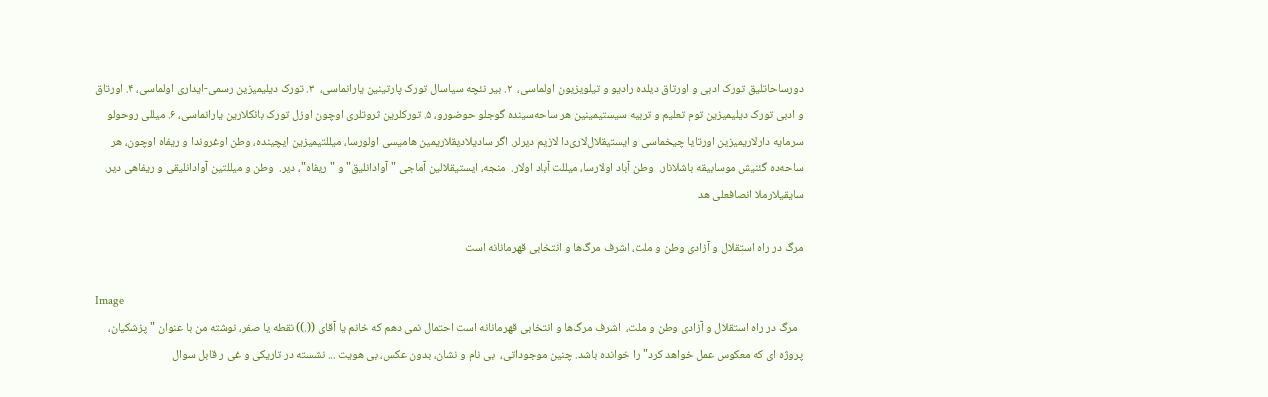دورساحاتلیق تورک ادبی و اورتاق دیلده رادیو و تیلویزیون اولماسی،  ۲. بیر نئچه سیاسال تورک پارتینین یارانماسی،  ۳. تورک دیلیمیزین رسمی-ایداری اولماسی، ۴. اورتاق و ادبی تورک دیلیمیزین توم تعلیم و تربیه سیستیمینین هر ساحه‌سینده گوجلو حوضورو، ۵. تورکلرین ثروتلری اوچون اوزل تورک بانکلارین یارانماسی، ۶. میللی روحولو سرمایه دارلاریمیزین اورتایا چیخماسی و ایستیقلال‌لاری‌دا لازیم دیرلر. اگر سادیلادیقلاریمین هامیسی اولورسا، میللتیمیزین ایچینده، وطن اوغروندا و ریفاه اوچون، هر ساحه‌ده گئنیش موسابیقه باشلانار.  وطن آباد اولارسا، میللت آباد اولار.  منجه، ایستیقلالین آماجی "آوادانلیق" و "ریفاه"، دیر.  وطن و میللتین آوادانلیقی و ریفاهی دیر. سایقیلارملا انصافعلی هد

مرگ در راه استقلال و آزادی وطن و ملت، اشرف مرگ‌ها و انتخابی قهرمانانه است

Image
  مرگ در راه استقلال و آزادی وطن و ملت،  اشرف مرگ‌ها و انتخابی قهرمانانه است احتمال نمی دهم که خانم یا آقای ((.)) نقطه یا صفر، نوشته من با عنوان "پزشکیان، پروژه ای که معکوس عمل خواهد کرد" را خوانده باشد. چنین موجوداتی،  بی نام و نشان، بدون عکس، بی هویت ... نشسته در تاریکی و غی ر قابل سوال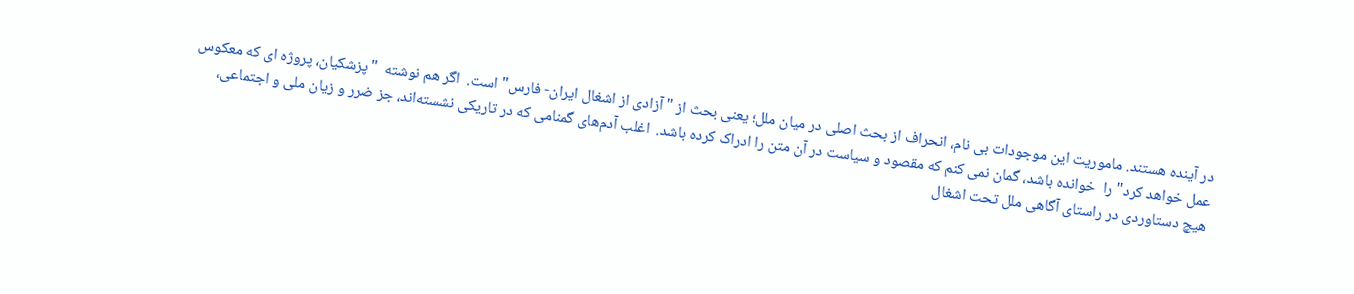در آینده هستند. ماموریت این‌ موجودات بی نام، انحراف از بحث اصلی در میان ملل؛ یعنی بحث از "آزادی از اشغال ایران- فارس" است.  اگر هم نوشته  "پزشکیان، پروژه ای که معکوس عمل خواهد کرد" را  خوانده باشد، گمان نمی کنم که مقصود و سیاست در آن متن را ادراک کرده باشد.  اغلب آدم‌های گمنامی که در تاریکی نشسته‌اند، جز ضرر و زیان ملی و اجتماعی، هیچ دستاوردی در راستای آگاهی ملل تحت اشغال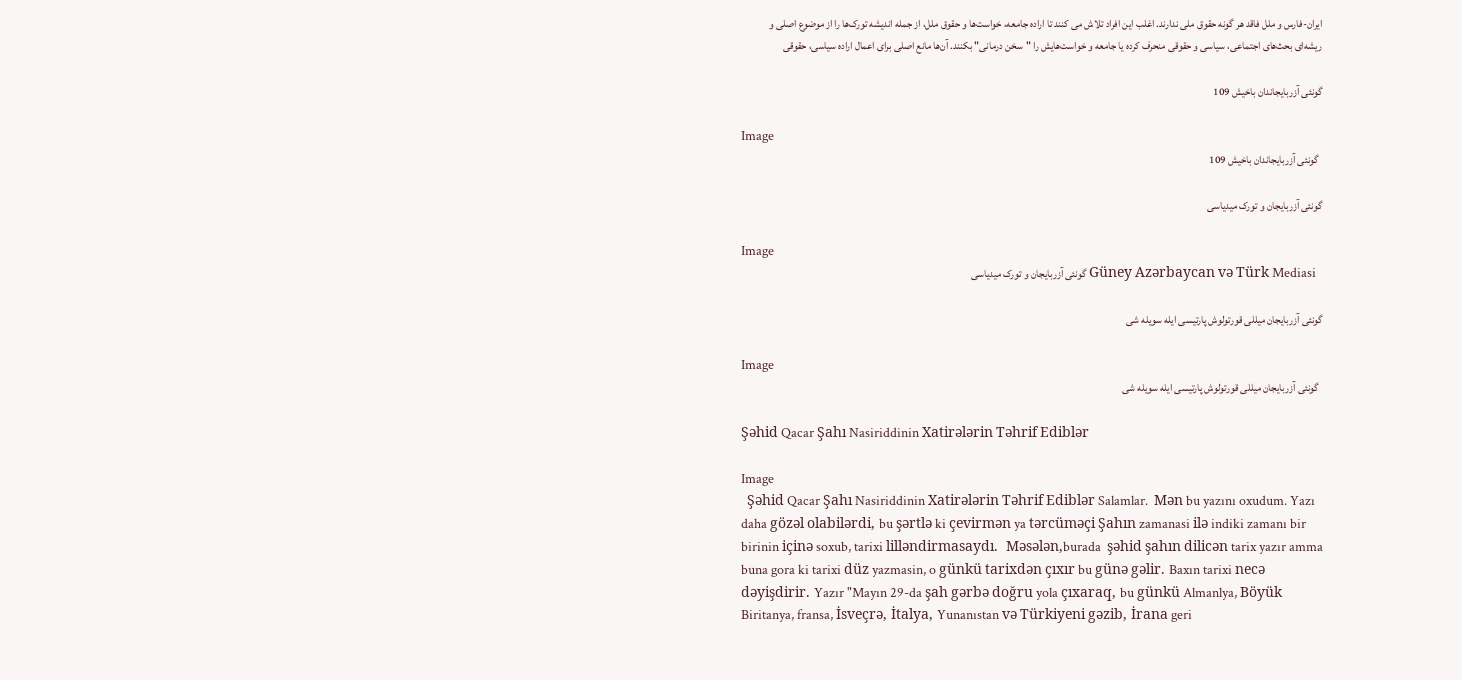ایران-فارس و ملل فاقد هر گونه حقوق ملی ندارند. اغلب این افراد تلاش می کنند تا اراده جامعه، خواست‌ها و حقوق ملل، از جمله اندیشه تورک‌ها را از موضوع اصلی و ریشه‌ای بحث‌های اجتماعی، سیاسی و حقوقی منحرف کرده یا جامعه و خواست‌هایش را "سخن درمانی" بکنند. آن‌ها مانع اصلی برای اعمال اراده سیاسی، حقوقی

گونئی آزربایجاندان باخیش 109

Image
  گونئی آزربایجاندان باخیش 109

گونئی آزربایجان و تورک میدیاسی

Image
  Güney Azərbaycan və Türk Mediasi گونئی آزربایجان و تورک میدیاسی

گونئی آزربایجان میللی قورتولوش پارتیسی ایله سویله شی

Image
  گونئی آزربایجان میللی قورتولوش پارتیسی ایله سویله شی

Şəhid Qacar Şahı Nasiriddinin Xatirələrin Təhrif Ediblər

Image
  Şəhid Qacar Şahı Nasiriddinin Xatirələrin Təhrif Ediblər Salamlar.  Mən bu yazını oxudum. Yazı daha gözəl olabilərdi, bu şərtlə ki çevirmən ya tərcüməçi Şahın zamanasi ilə indiki zamanı bir birinin içinə soxub, tarixi lilləndirmasaydı.  Məsələn,burada  şəhid şahın dilicən tarix yazır amma buna gora ki tarixi düz yazmasin, o günkü tarixdən çıxır bu günə gəlir. Baxın tarixi necə dəyişdirir. Yazır "Mayın 29-da şah gərbə doğru yola çıxaraq, bu günkü Almanlya, Böyük Biritanya, fransa, İsveçrə, İtalya, Yunanıstan və Türkiyeni gəzib, İrana geri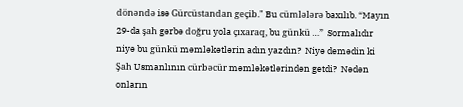dönəndə isə Gürcüstandan geçib." Bu cümlələrə baxılıb. “Mayın 29-da şah gərbə doğru yola çıxaraq, bu günkü …”  Sormalıdır niyə bu günkü məmləkətlərin adın yazdın?  Niyə demədin ki Şah Usmanlının cürbəcür məmləkətlərindən getdi?  Nədən onların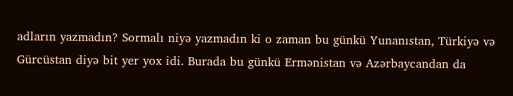adların yazmadın? Sormalı niyə yazmadın ki o zaman bu günkü Yunanıstan, Türkiyə və Gürcüstan diyə bit yer yox idi. Burada bu günkü Ermənistan və Azərbaycandan da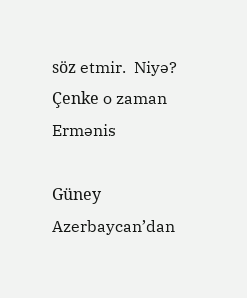söz etmir.  Niyə? Çenke o zaman Ermənis

Güney Azerbaycan’dan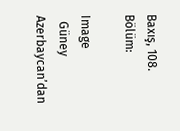Baxış, 108. Bölüm:

Image
  Güney Azerbaycan’dan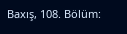Baxış, 108. Bölüm: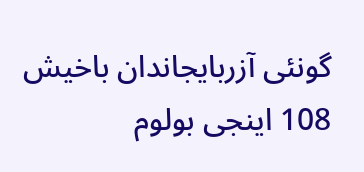گونئی آزربایجاندان باخیش 108 اینجی بولوم